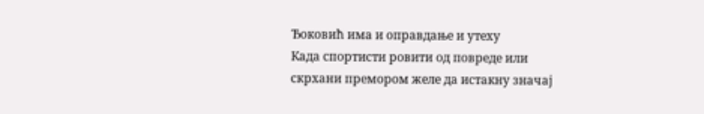Ђоковић има и оправдање и утеху
Када спортисти ровити од повреде или скрхани премором желе да истакну значај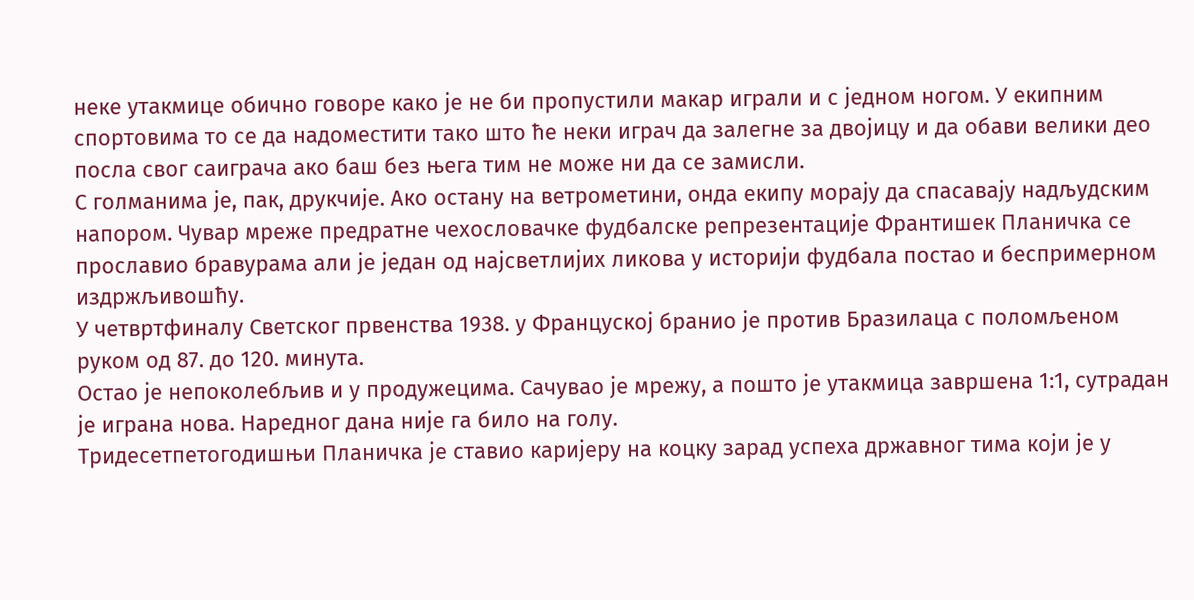неке утакмице обично говоре како је не би пропустили макар играли и с једном ногом. У екипним спортовима то се да надоместити тако што ће неки играч да залегне за двојицу и да обави велики део посла свог саиграча ако баш без њега тим не може ни да се замисли.
С голманима је, пак, друкчије. Ако остану на ветрометини, онда екипу морају да спасавају надљудским напором. Чувар мреже предратне чехословачке фудбалске репрезентације Франтишек Планичка се прославио бравурама али је један од најсветлијих ликова у историји фудбала постао и беспримерном издржљивошћу.
У четвртфиналу Светског првенства 1938. у Француској бранио је против Бразилаца с поломљеном руком од 87. до 120. минута.
Остао је непоколебљив и у продужецима. Сачувао је мрежу, а пошто је утакмица завршена 1:1, сутрадан је играна нова. Наредног дана није га било на голу.
Тридесетпетогодишњи Планичка је ставио каријеру на коцку зарад успеха државног тима који је у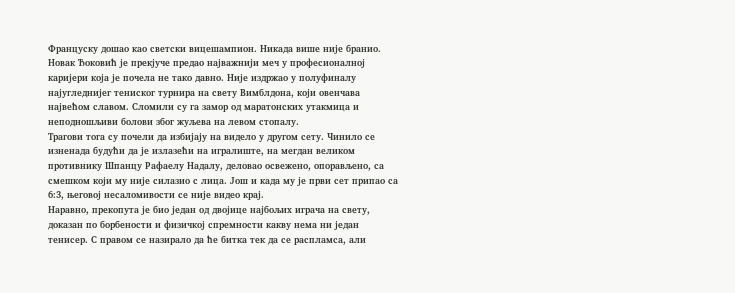Француску дошао као светски вицешампион. Никада више није бранио.
Новак Ђоковић је прекјуче предао најважнији меч у професионалној каријери која је почела не тако давно. Није издржао у полуфиналу најугледнијег тениског турнира на свету Вимблдона, који овенчава највећом славом. Сломили су га замор од маратонских утакмица и неподношљиви болови због жуљева на левом стопалу.
Трагови тога су почели да избијају на видело у другом сету. Чинило се изненада будући да је излазећи на игралиште, на мегдан великом противнику Шпанцу Рафаелу Надалу, деловао освежено, опорављено, са смешком који му није силазио с лица. Још и када му је први сет припао са 6:3, његовој несаломивости се није видео крај.
Наравно, прекопута је био један од двојице најбољих играча на свету, доказан по борбености и физичкој спремности какву нема ни један тенисер. С правом се назирало да ће битка тек да се распламса, али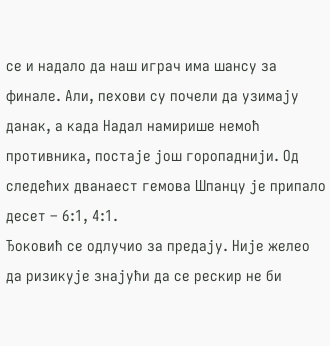се и надало да наш играч има шансу за финале. Али, пехови су почели да узимају данак, а када Надал намирише немоћ противника, постаје још горопаднији. Од следећих дванаест гемова Шпанцу је припало десет – 6:1, 4:1.
Ђоковић се одлучио за предају. Није желео да ризикује знајући да се рескир не би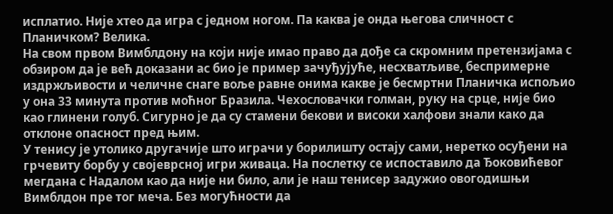исплатио. Није хтео да игра с једном ногом. Па каква је онда његова сличност с Планичком? Велика.
На свом првом Вимблдону на који није имао право да дође са скромним претензијама с обзиром да је већ доказани ас био је пример зачуђујуће, несхватљиве, беспримерне издржљивости и челичне снаге воље равне онима какве је бесмртни Планичка испољио у она 33 минута против моћног Бразила. Чехословачки голман, руку на срце, није био као глинени голуб. Сигурно је да су стамени бекови и високи халфови знали како да отклоне опасност пред њим.
У тенису је утолико другачије што играчи у борилишту остају сами, неретко осуђени на грчевиту борбу у својеврсној игри живаца. На послетку се испоставило да Ђоковићевог мегдана с Надалом као да није ни било, али је наш тенисер задужио овогодишњи Вимблдон пре тог меча. Без могућности да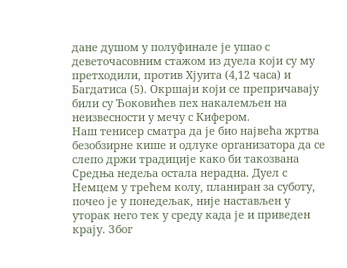дане душом у полуфинале је ушао с деветочасовним стажом из дуела који су му претходили, против Хјуита (4,12 часа) и Багдатиса (5). Окршаји који се препричавају били су Ђоковићев пех накалемљен на неизвесности у мечу с Кифером.
Наш тенисер сматра да је био највећа жртва безобзирне кише и одлуке организатора да се слепо држи традиције како би такозвана Средња недеља остала нерадна. Дуел с Немцем у трећем колу, планиран за суботу, почео је у понедељак, није настављен у уторак него тек у среду када је и приведен крају. Због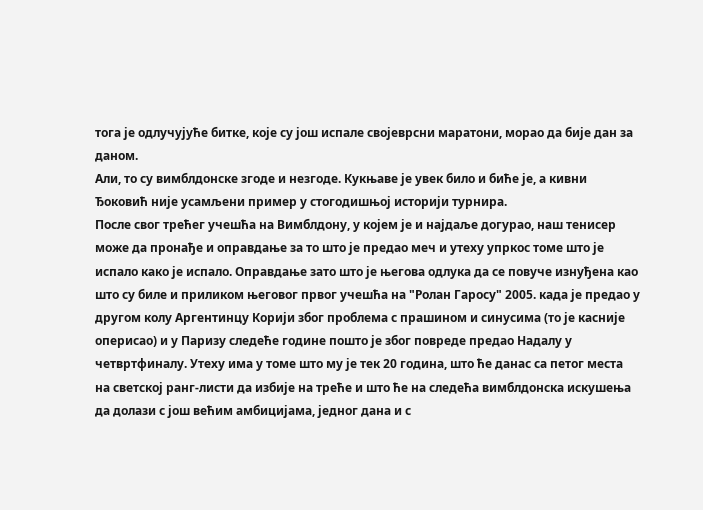тога је одлучујуће битке, које су још испале својеврсни маратони, морао да бије дан за даном.
Али, то су вимблдонске згоде и незгоде. Кукњаве је увек било и биће је, а кивни Ђоковић није усамљени пример у стогодишњој историји турнира.
После свог трећег учешћа на Вимблдону, у којем је и најдаље догурао, наш тенисер може да пронађе и оправдање за то што је предао меч и утеху упркос томе што је испало како је испало. Оправдање зато што је његова одлука да се повуче изнуђена као што су биле и приликом његовог првог учешћа на "Ролан Гаросу" 2005. када је предао у другом колу Аргентинцу Корији због проблема с прашином и синусима (то је касније оперисао) и у Паризу следеће године пошто је због повреде предао Надалу у четвртфиналу. Утеху има у томе што му је тек 20 година, што ће данас са петог места на светској ранг-листи да избије на треће и што ће на следећа вимблдонска искушења да долази с још већим амбицијама, једног дана и с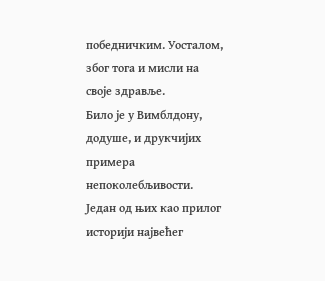победничким. Уосталом, због тога и мисли на своје здравље.
Било је у Вимблдону, додуше, и друкчијих примера непоколебљивости. Један од њих као прилог историји највећег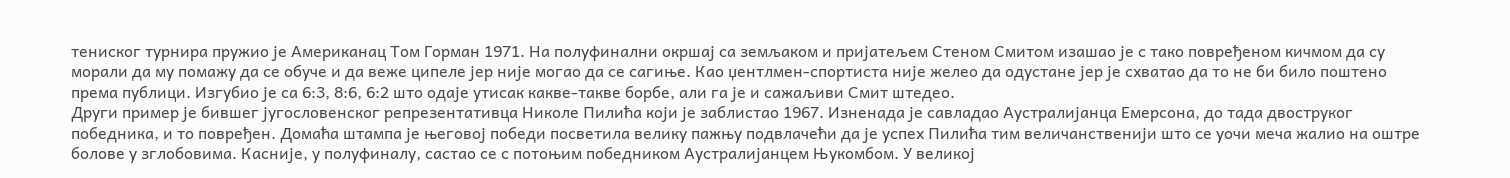тениског турнира пружио је Американац Том Горман 1971. На полуфинални окршај са земљаком и пријатељем Стеном Смитом изашао је с тако повређеном кичмом да су морали да му помажу да се обуче и да веже ципеле јер није могао да се сагиње. Као џентлмен-спортиста није желео да одустане јер је схватао да то не би било поштено према публици. Изгубио је са 6:3, 8:6, 6:2 што одаје утисак какве-такве борбе, али га је и сажаљиви Смит штедео.
Други пример је бившег југословенског репрезентативца Николе Пилића који је заблистао 1967. Изненада је савладао Аустралијанца Емерсона, до тада двоструког победника, и то повређен. Домаћа штампа је његовој победи посветила велику пажњу подвлачећи да је успех Пилића тим величанственији што се уочи меча жалио на оштре болове у зглобовима. Касније, у полуфиналу, састао се с потоњим победником Аустралијанцем Њукомбом. У великој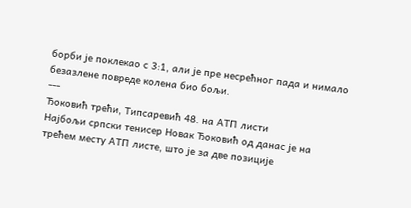борби је поклекао с 3:1, али је пре несрећног пада и нимало безазлене повреде колена био бољи.
---
Ђоковић трећи, Типсаревић 48. на АТП листи
Најбољи српски тенисер Новак Ђоковић од данас је на трећем месту АТП листе, што је за две позиције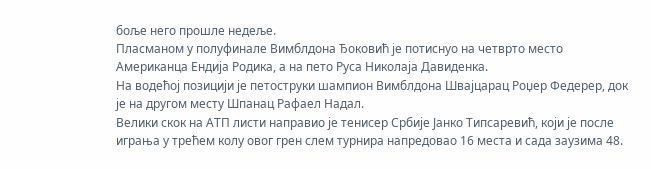боље него прошле недеље.
Пласманом у полуфинале Вимблдона Ђоковић је потиснуо на четврто место Американца Ендија Родика, а на пето Руса Николаја Давиденка.
На водећој позицији је петоструки шампион Вимблдона Швајцарац Роџер Федерер, док је на другом месту Шпанац Рафаел Надал.
Велики скок на АТП листи направио је тенисер Србије Јанко Типсаревић, који је после играња у трећем колу овог грен слем турнира напредовао 16 места и сада заузима 48.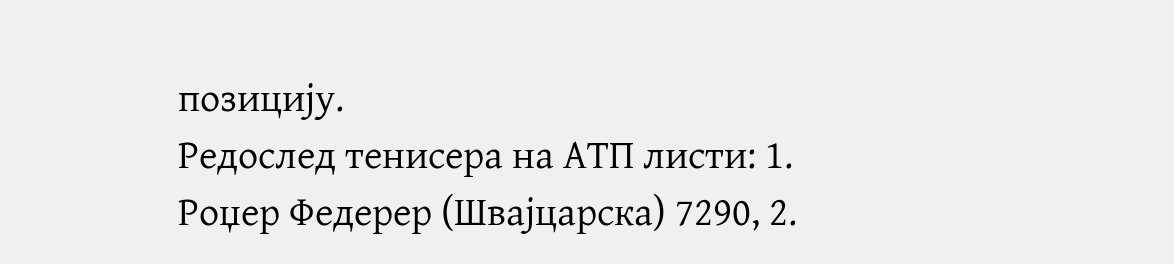позицију.
Редослед тенисера на АТП листи: 1. Роџер Федерер (Швајцарска) 7290, 2.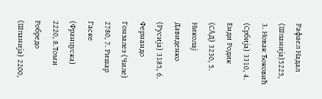Рафаел Надал (Шпанија)5225, 3. Новак Ђоковић (Србија) 3310, 4. Енди Родик (САД) 3230, 5. Николај Давиденко (Русија) 3185, 6. Фернандо Гонзалез (Чиле) 2780, 7. Ришар Гаске (Француска) 2220, 8.Томи Робредо (Шпанија) 2200,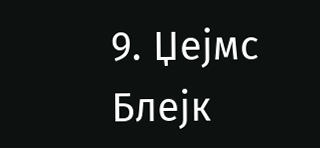9. Џејмс Блејк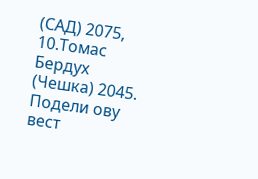(САД) 2075, 10.Томас Бердух (Чешка) 2045.
Подели ову вест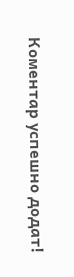Комeнтар успeшно додат!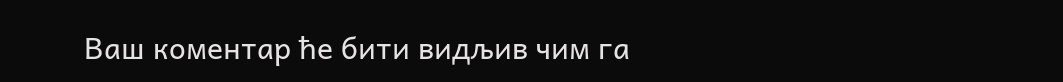Ваш комeнтар ћe бити видљив чим га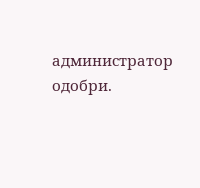администратор одобри.